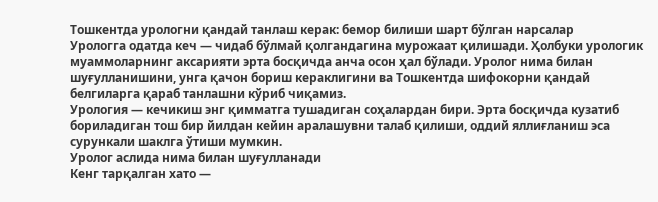Тошкентда урологни қандай танлаш керак: бемор билиши шарт бўлган нарсалар
Урологга одатда кеч — чидаб бўлмай қолгандагина мурожаат қилишади. Ҳолбуки урологик муаммоларнинг аксарияти эрта босқичда анча осон ҳал бўлади. Уролог нима билан шуғулланишини, унга қачон бориш кераклигини ва Тошкентда шифокорни қандай белгиларга қараб танлашни кўриб чиқамиз.
Урология — кечикиш энг қимматга тушадиган соҳалардан бири. Эрта босқичда кузатиб бориладиган тош бир йилдан кейин аралашувни талаб қилиши, оддий яллиғланиш эса сурункали шаклга ўтиши мумкин.
Уролог аслида нима билан шуғулланади
Кенг тарқалган хато —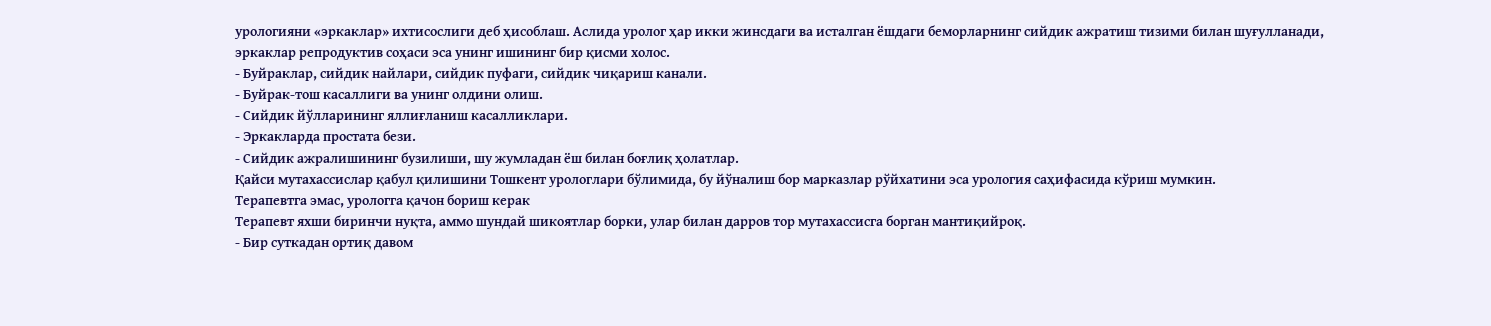урологияни «эркаклар» ихтисослиги деб ҳисоблаш. Аслида уролог ҳар икки жинсдаги ва исталган ёшдаги беморларнинг сийдик ажратиш тизими билан шуғулланади, эркаклар репродуктив соҳаси эса унинг ишининг бир қисми холос.
- Буйраклар, сийдик найлари, сийдик пуфаги, сийдик чиқариш канали.
- Буйрак-тош касаллиги ва унинг олдини олиш.
- Сийдик йўлларининг яллиғланиш касалликлари.
- Эркакларда простата бези.
- Сийдик ажралишининг бузилиши, шу жумладан ёш билан боғлиқ ҳолатлар.
Қайси мутахассислар қабул қилишини Тошкент урологлари бўлимида, бу йўналиш бор марказлар рўйхатини эса урология саҳифасида кўриш мумкин.
Терапевтга эмас, урологга қачон бориш керак
Терапевт яхши биринчи нуқта, аммо шундай шикоятлар борки, улар билан дарров тор мутахассисга борган мантиқийроқ.
- Бир суткадан ортиқ давом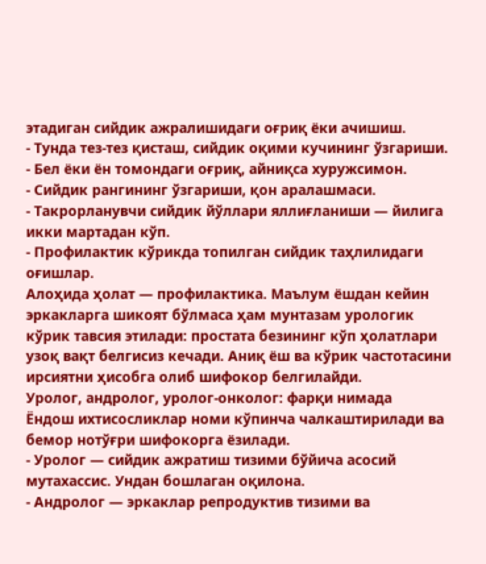этадиган сийдик ажралишидаги оғриқ ёки ачишиш.
- Тунда тез-тез қисташ, сийдик оқими кучининг ўзгариши.
- Бел ёки ён томондаги оғриқ, айниқса хуружсимон.
- Сийдик рангининг ўзгариши, қон аралашмаси.
- Такрорланувчи сийдик йўллари яллиғланиши — йилига икки мартадан кўп.
- Профилактик кўрикда топилган сийдик таҳлилидаги оғишлар.
Алоҳида ҳолат — профилактика. Маълум ёшдан кейин эркакларга шикоят бўлмаса ҳам мунтазам урологик кўрик тавсия этилади: простата безининг кўп ҳолатлари узоқ вақт белгисиз кечади. Аниқ ёш ва кўрик частотасини ирсиятни ҳисобга олиб шифокор белгилайди.
Уролог, андролог, уролог-онколог: фарқи нимада
Ёндош ихтисосликлар номи кўпинча чалкаштирилади ва бемор нотўғри шифокорга ёзилади.
- Уролог — сийдик ажратиш тизими бўйича асосий мутахассис. Ундан бошлаган оқилона.
- Андролог — эркаклар репродуктив тизими ва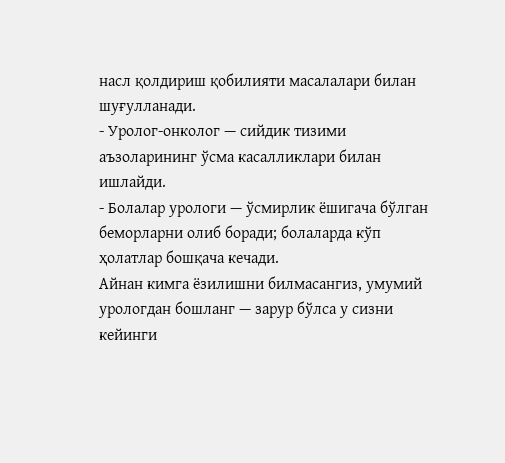насл қолдириш қобилияти масалалари билан шуғулланади.
- Уролог-онколог — сийдик тизими аъзоларининг ўсма касалликлари билан ишлайди.
- Болалар урологи — ўсмирлик ёшигача бўлган беморларни олиб боради; болаларда кўп ҳолатлар бошқача кечади.
Айнан кимга ёзилишни билмасангиз, умумий урологдан бошланг — зарур бўлса у сизни кейинги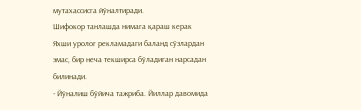мутахассисга йўналтиради.
Шифокор танлашда нимага қараш керак
Яхши уролог рекламадаги баланд сўзлардан эмас, бир неча текширса бўладиган нарсадан билинади.
- Йўналиш бўйича тажриба. Йиллар давомида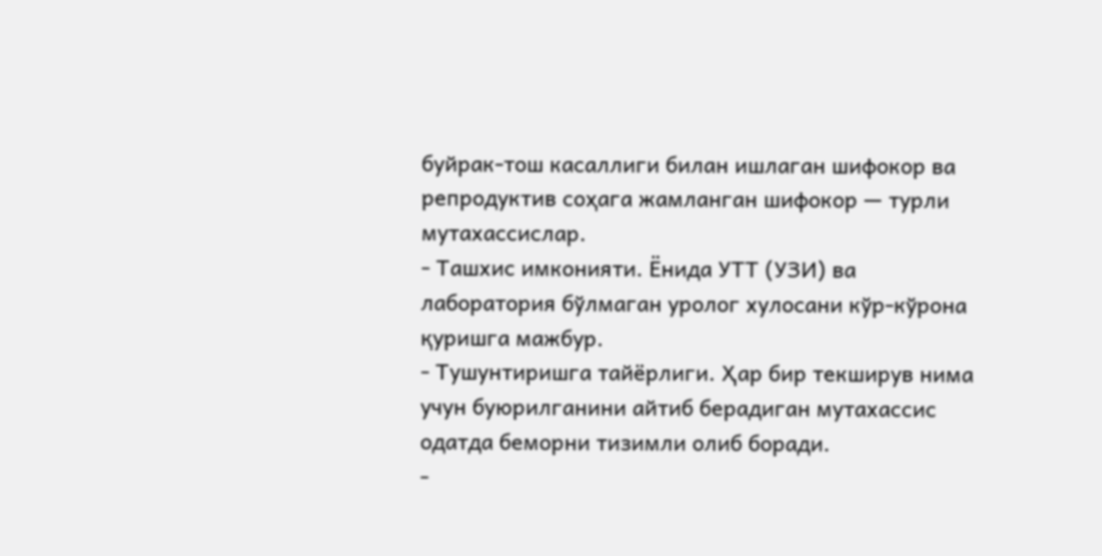буйрак-тош касаллиги билан ишлаган шифокор ва репродуктив соҳага жамланган шифокор — турли мутахассислар.
- Ташхис имконияти. Ёнида УТТ (УЗИ) ва лаборатория бўлмаган уролог хулосани кўр-кўрона қуришга мажбур.
- Тушунтиришга тайёрлиги. Ҳар бир текширув нима учун буюрилганини айтиб берадиган мутахассис одатда беморни тизимли олиб боради.
-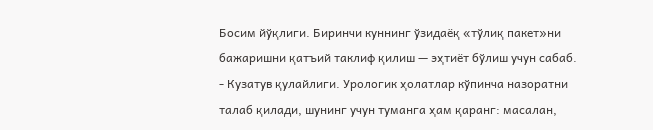Босим йўқлиги. Биринчи куннинг ўзидаёқ «тўлиқ пакет»ни бажаришни қатъий таклиф қилиш — эҳтиёт бўлиш учун сабаб.
- Кузатув қулайлиги. Урологик ҳолатлар кўпинча назоратни талаб қилади, шунинг учун туманга ҳам қаранг: масалан,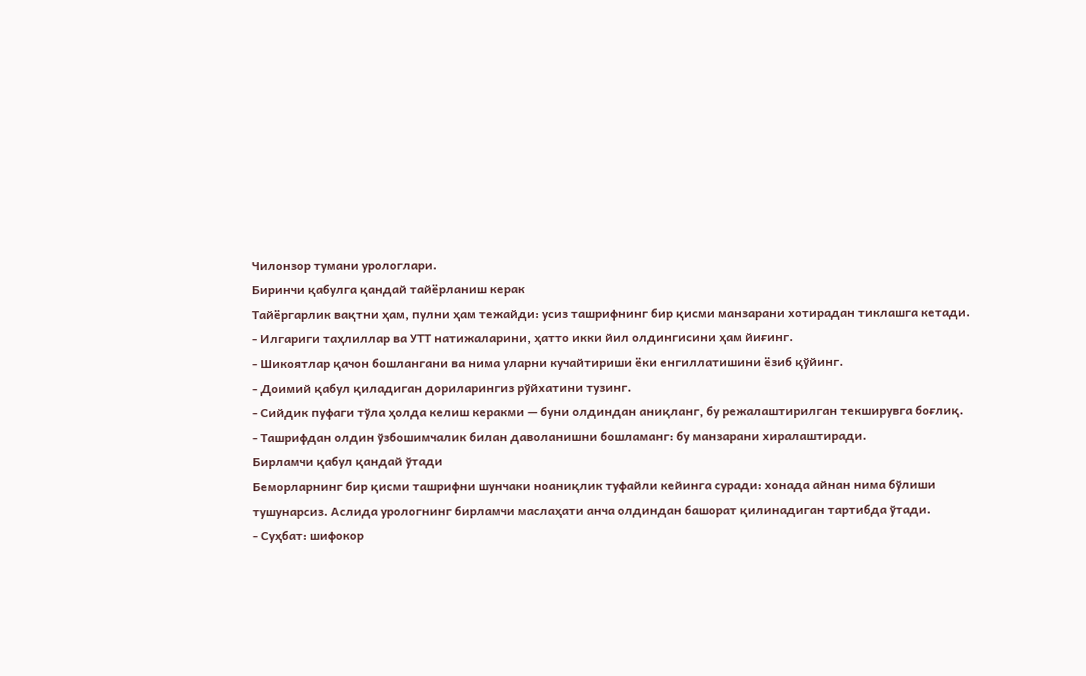Чилонзор тумани урологлари.
Биринчи қабулга қандай тайёрланиш керак
Тайёргарлик вақтни ҳам, пулни ҳам тежайди: усиз ташрифнинг бир қисми манзарани хотирадан тиклашга кетади.
- Илгариги таҳлиллар ва УТТ натижаларини, ҳатто икки йил олдингисини ҳам йиғинг.
- Шикоятлар қачон бошлангани ва нима уларни кучайтириши ёки енгиллатишини ёзиб қўйинг.
- Доимий қабул қиладиган дориларингиз рўйхатини тузинг.
- Сийдик пуфаги тўла ҳолда келиш керакми — буни олдиндан аниқланг, бу режалаштирилган текширувга боғлиқ.
- Ташрифдан олдин ўзбошимчалик билан даволанишни бошламанг: бу манзарани хиралаштиради.
Бирламчи қабул қандай ўтади
Беморларнинг бир қисми ташрифни шунчаки ноаниқлик туфайли кейинга суради: хонада айнан нима бўлиши тушунарсиз. Аслида урологнинг бирламчи маслаҳати анча олдиндан башорат қилинадиган тартибда ўтади.
- Суҳбат: шифокор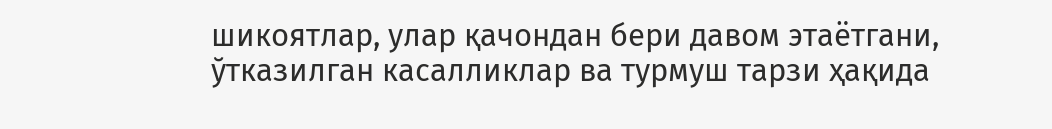шикоятлар, улар қачондан бери давом этаётгани, ўтказилган касалликлар ва турмуш тарзи ҳақида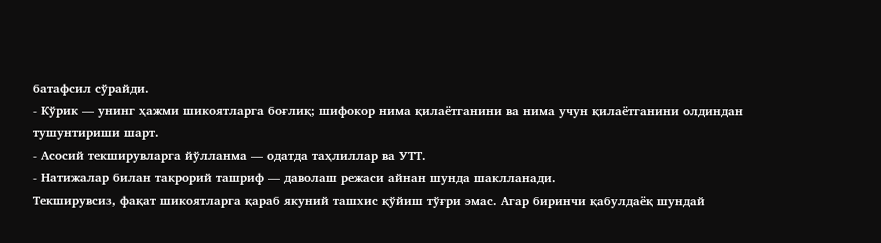батафсил сўрайди.
- Кўрик — унинг ҳажми шикоятларга боғлиқ; шифокор нима қилаётганини ва нима учун қилаётганини олдиндан тушунтириши шарт.
- Асосий текширувларга йўлланма — одатда таҳлиллар ва УТТ.
- Натижалар билан такрорий ташриф — даволаш режаси айнан шунда шаклланади.
Текширувсиз, фақат шикоятларга қараб якуний ташхис қўйиш тўғри эмас. Агар биринчи қабулдаёқ шундай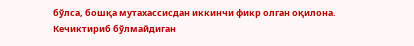бўлса, бошқа мутахассисдан иккинчи фикр олган оқилона.
Кечиктириб бўлмайдиган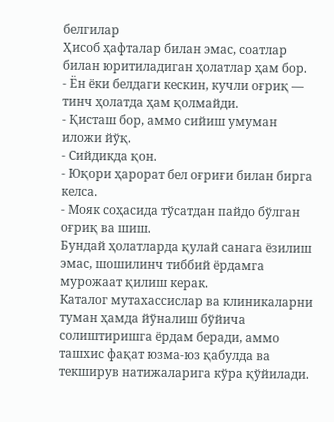белгилар
Ҳисоб ҳафталар билан эмас, соатлар билан юритиладиган ҳолатлар ҳам бор.
- Ён ёки белдаги кескин, кучли оғриқ — тинч ҳолатда ҳам қолмайди.
- Қисташ бор, аммо сийиш умуман иложи йўқ.
- Сийдикда қон.
- Юқори ҳарорат бел оғриғи билан бирга келса.
- Мояк соҳасида тўсатдан пайдо бўлган оғриқ ва шиш.
Бундай ҳолатларда қулай санага ёзилиш эмас, шошилинч тиббий ёрдамга мурожаат қилиш керак.
Каталог мутахассислар ва клиникаларни туман ҳамда йўналиш бўйича солиштиришга ёрдам беради, аммо ташхис фақат юзма-юз қабулда ва текширув натижаларига кўра қўйилади.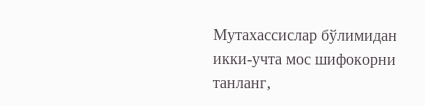Мутахассислар бўлимидан икки-учта мос шифокорни танланг,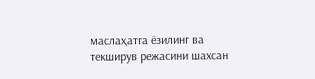маслаҳатга ёзилинг ва текширув режасини шахсан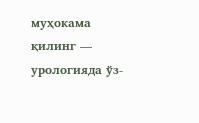муҳокама қилинг — урологияда ўз-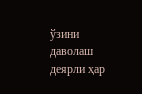ўзини даволаш деярли ҳар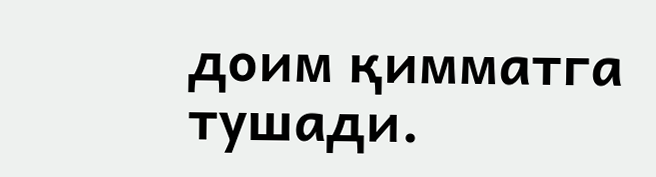доим қимматга тушади.